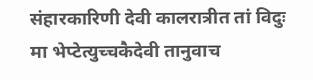संहारकारिणी देवी कालरात्रीत तां विदुः
मा भेप्टेत्युच्चकैदेवी तानुवाच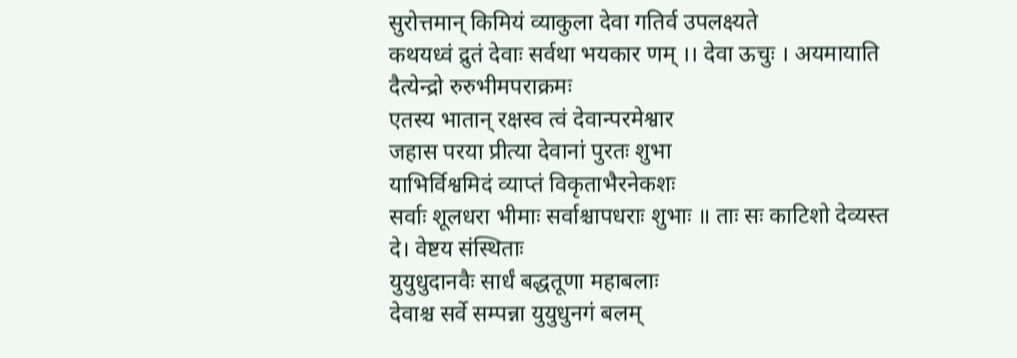सुरोत्तमान् किमियं व्याकुला देवा गतिर्व उपलक्ष्यते
कथयध्वं द्रुतं देवाः सर्वथा भयकार णम् ।। देवा ऊचुः । अयमायाति दैत्येन्द्रो रुरुभीमपराक्रमः
एतस्य भातान् रक्षस्व त्वं देवान्परमेश्वार
जहास परया प्रीत्या देवानां पुरतः शुभा
याभिर्विश्वमिदं व्याप्तं विकृताभैरनेकशः
सर्वाः शूलधरा भीमाः सर्वाश्चापधराः शुभाः ॥ ताः सः काटिशो देव्यस्त दे। वेष्टय संस्थिताः
युयुधुदानवैः सार्धं बद्धतूणा महाबलाः
देवाश्च सर्वे सम्पन्ना युयुधुनगं बलम्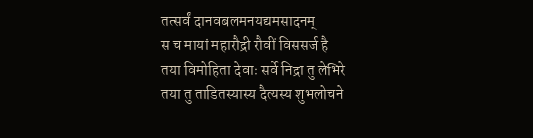तत्सर्वं दानवबलमनयद्यमसादनम्
स च मायां महारौद्री रौवीं विससर्ज है
तया विमोहिता देवाः सर्वे निद्रा तु लेभिरे
तया तु ताडितस्यास्य दैत्यस्य शुभलोचने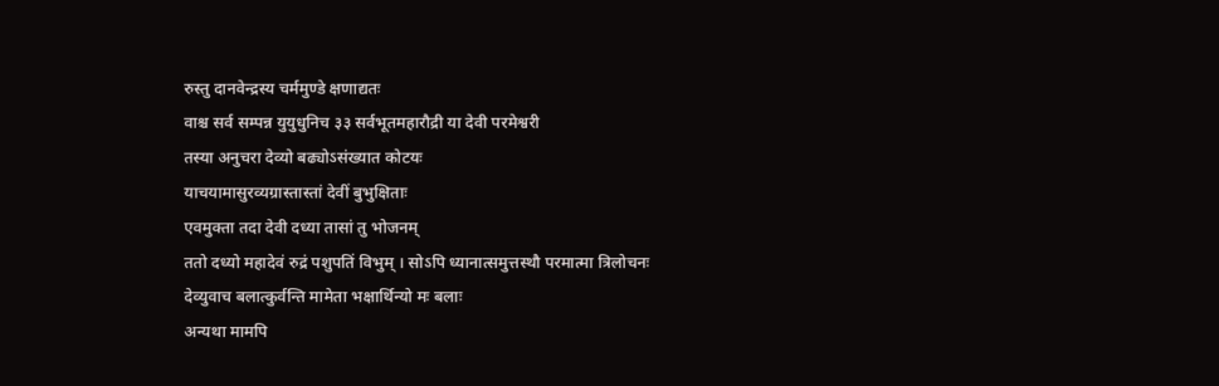रुस्तु दानवेन्द्रस्य चर्ममुण्डे क्षणाद्यतः
वाश्च सर्व सम्पन्न युयुधुनिच ३३ सर्वभूतमहारौद्री या देवी परमेश्वरी
तस्या अनुचरा देव्यो बढ्योऽसंख्यात कोटयः
याचयामासुरव्यग्रास्तास्तां देवीं बुभुक्षिताः
एवमुक्ता तदा देवी दध्या तासां तु भोजनम्
ततो दध्यो महादेवं रुद्रं पशुपतिं विभुम् । सोऽपि ध्यानात्समुत्तस्थौ परमात्मा त्रिलोचनः
देव्युवाच बलात्कुर्वन्ति मामेता भक्षार्थिन्यो मः बलाः
अन्यथा मामपि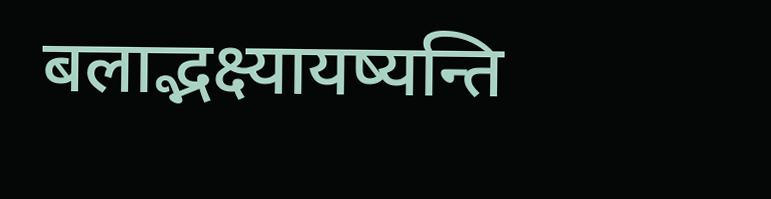बलाद्भक्ष्यायष्यन्ति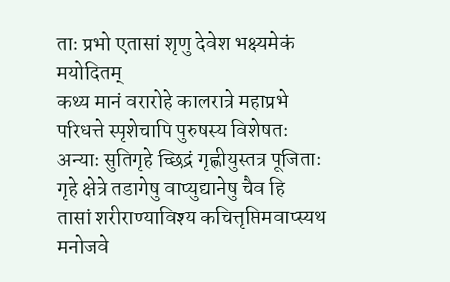ताः प्रभो एतासां शृणु देवेश भक्ष्यमेकं मयोदितम्
कथ्य मानं वरारोहे कालरात्रे महाप्रभे
परिधत्ते स्पृशेचापि पुरुषस्य विशेषतः
अन्याः सुतिगृहे च्छिद्रं गृह्णीयुस्तत्र पूजिताः
गृहे क्षेत्रे तडागेषु वाप्युद्यानेषु चैव हि
तासां शरीराण्याविश्य कचित्तृप्तिमवाप्स्यथ
मनोजवे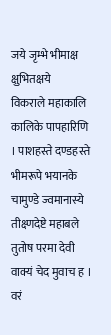जये जृम्भे भीमाक्ष क्षुभितक्षये
विकराले महाकालि कालिके पापहारिणि । पाशहस्ते दण्डहस्ते भीमरूपे भयानके
चामुण्डे ज्वमानास्ये तीक्ष्णदेष्टे महाबले
तुतोष परमा देवी वाक्यं चेद मुवाच ह । वरं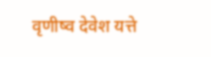वृणीष्व देवेश यत्ते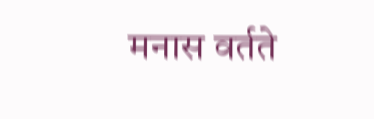मनास वर्तते